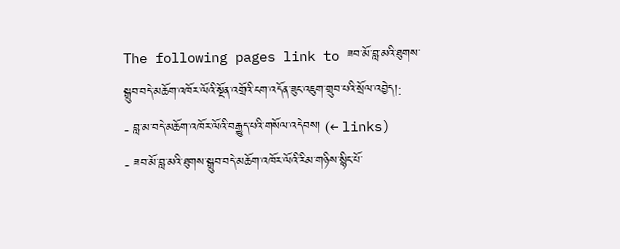The following pages link to ཟབ་མོ་བླ་མའི་ཐུགས་སྒྲུབ་བདེ་མཆོག་འཁོར་ལོའི་སྔོན་འགྲོའི་ངག་འདོན་ཟུང་འཇུག་གྲུབ་པའི་སྲོལ་འབྱེད།:
- བླ་མ་བདེ་མཆོག་འཁོར་ལོའི་བརྒྱུད་པའི་གསོལ་འདེབས། (← links)
- ཟབ་མོ་བླ་མའི་ཐུགས་སྒྲུབ་བདེ་མཆོག་འཁོར་ལོའི་རིམ་གཉིས་སྙིང་པོ་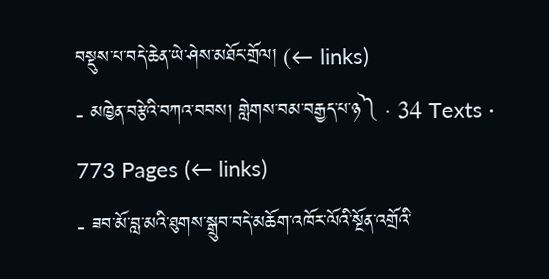བསྡུས་པ་བདེ་ཆེན་ཡེ་ཤེས་མཐོང་གྲོལ། (← links)
- མཁྱེན་བརྩེའི་བཀའ་བབས། གླེགས་བམ་བརྒྱད་པ་ཉ༽ · 34 Texts · 773 Pages (← links)
- ཟབ་མོ་བླ་མའི་ཐུགས་སྒྲུབ་བདེ་མཆོག་འཁོར་ལོའི་སྔོན་འགྲོའི་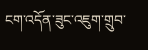ངག་འདོན་ཟུང་འཇུག་གྲུབ་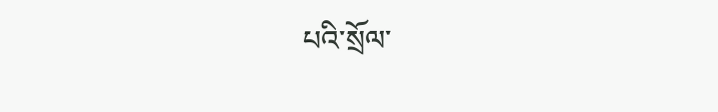པའི་སྲོལ་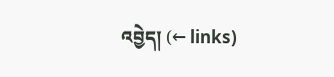འབྱེད། (← links)